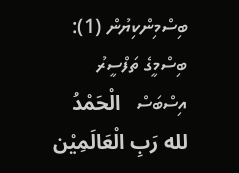ބިސްމިންކިޔުން (1): ބިސްމީގެ ތަފްސީރު
އިސްބަސް   الْحَمْدُ لله رَبِ الْعَالَمِيْن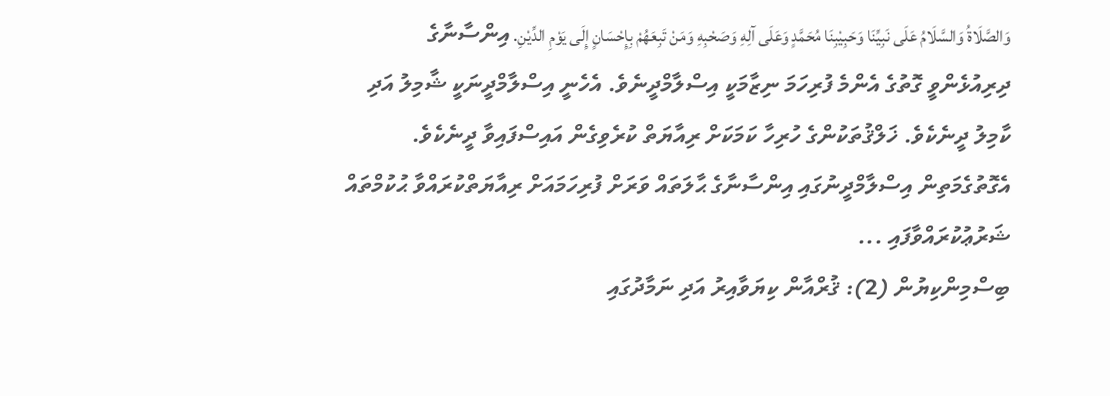وَالصَّلَاةُ وَالسَّلَامُ عَلَى نَبِيِّنَا وَحَبِيْبِنَا مُحَمَّدٍ وَعَلَى آلِهِ وَصَحْبِهِ وَمَنْ تَبِعَهُمْ بِإِحْسَانٍ إِلَى يَوْمِ الدِّيْنِ. އިންސާނާގެ ދިރިއުޅެންވީ ގޮތުގެ އެންމެ ފުރިހަމަ ނިޒާމަކީ އިސްލާމްދީނެވެ. އެހެނީ އިސްލާމްދީނަކީ ޝާމިލު އަދި ކާމިލު ދީނެކެވެ. ޚަލްޤުތަކުންގެ ހުރިހާ ކަމަކަށް ރިއާޔަތް ކުރެވިގެން އައިސްފައިވާ ދީނެކެވެ. އެގޮތުގެމަތިން އިސްލާމްދީނުގައި އިންސާނާގެ ޙާލަތައް ވަރަށް ފުރިހަމައަށް ރިއާޔަތްކުރައްވާ ޙުކުމްތައް ޝަރުޢުކުރައްވާފައި ...
ބިސްމިންކިޔުން (2): ޤުރްއާން ކިޔަވާއިރު އަދި ނަމާދުގައި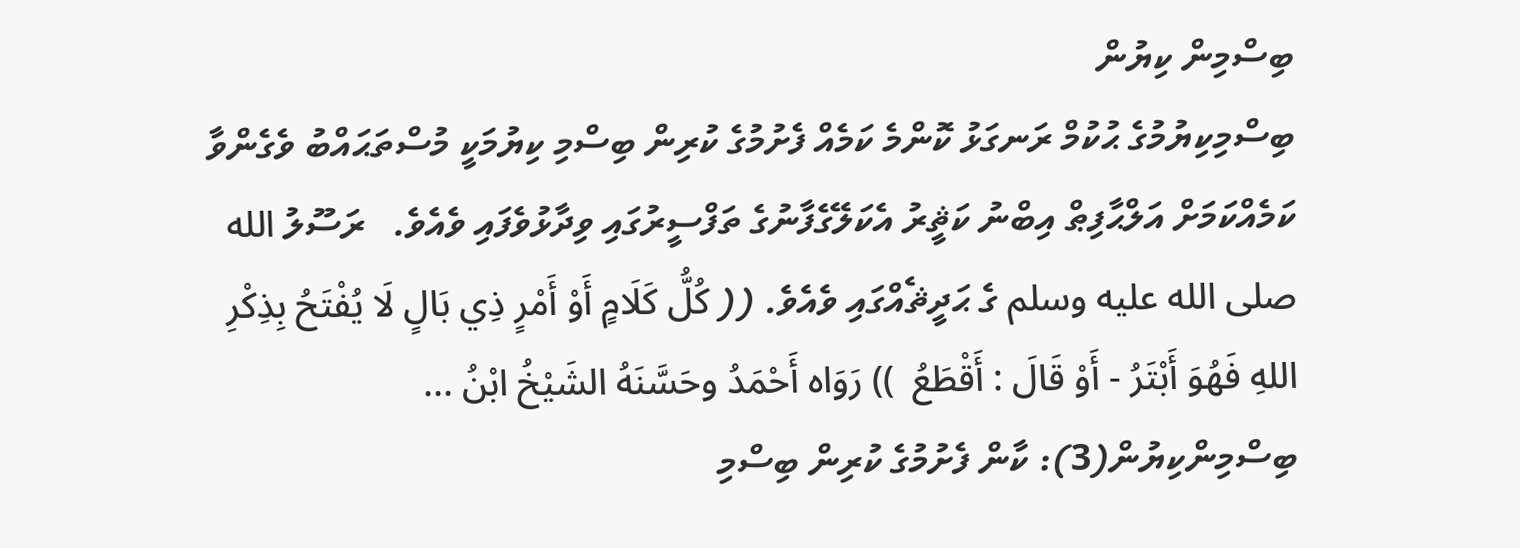ބިސްމިން ކިޔުން
ބިސްމިކިޔުމުގެ ޙުކުމް ރަނގަޅު ކޮންމެ ކަމެއް ފެށުމުގެ ކުރިން ބިސްމި ކިޔުމަކީ މުސްތަޙައްބު ވެގެންވާ ކަމެއްކަމަށް އަލްޙާފިޠް އިބްނު ކަޘީރު އެކަލޭގެފާނުގެ ތަފްސީރުގައި ވިދާޅުވެފައި ވެއެވެ.   ރަސޫލު الله صلى الله عليه وسلم ގެ ޙަދީޘެއްގައި ވެއެވެ. (( كُلُّ كَلَامٍ أَوْ أَمْرٍ ذِي بَالٍ لَا يُفْتَحُ بِذِكْرِ اللهِ فَهُوَ أَبْتَرُ - أَوْ قَالَ : أَقْطَعُ  )) رَوَاه أَحْمَدُ وحَسَّنَهُ الشَيْخُ ابْنُ ...
ބިސްމިންކިޔުން(3): ކާން ފެށުމުގެ ކުރިން ބިސްމި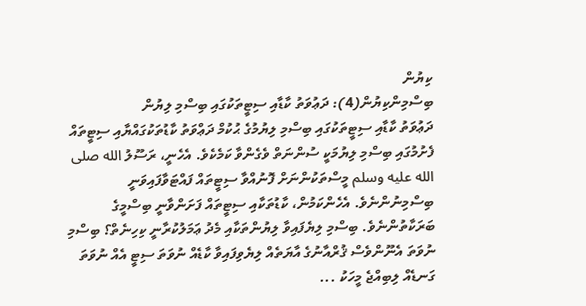ކިޔުން
ބިސްމިންކިޔުން(4): ދަޢުވަތު ކާޑާއި ސިޓީތަކުގައި ބިސްމި ލިޔުން
ދަޢުވަތު ކާޑާއި ސިޓީތަކުގައި ބިސްމި ލިޔުމުގެ ޙުކުމް ދަޢްވަތު ކާޑުތަކުގައްޔާއި ސިޓީތައް ފެށުމުގައި ބިސްމި ލިޔުމަކީ ސުންނަތް ވެގެންވާ ކަމެކެވެ. އެހެނީ، ރަސޫލު الله صلى الله عليه وسلم މީސްތަކުންނަށް ފޮނުއްވާ ސިޓީތައް ފައްޓަވާފައިވަނީ ބިސްމިނުންނެވެ. އެހެންކަމުން، ކާޑުތަކާއި ސިޓީތައް ފަށަންވާނީ ބިސްމީގެ ބަރަކާތުންނެވެ. ބިސްމި ލިޔެފައިވާ ލިޔުންތަކާއި މެދު ޢަމަލުކުރާނީ ކިހިނެތް؟ ބިސްމި ނުވަތަ އެނޫންވެސް ޤުރްއާނުގެ އާޔަތެއް ލިޔެވިފައިވާ ކާޑެއް ނުވަތަ ސިޓީ އެއް ނުވަތަ ގަނޑެއް ލިބިއްޖެ މީހަކު ...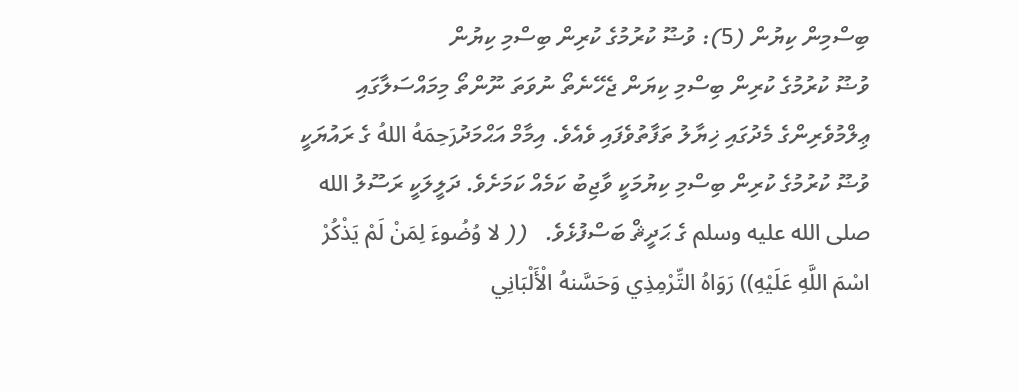ބިސްމިން ކިޔުން (5): ވުޟޫ ކުރުމުގެ ކުރިން ބިސްމި ކިޔުން
ވުޟޫ ކުރުމުގެ ކުރިން ބިސްމި ކިޔަން ޖެހޭނެތޯ ނުވަތަ ނޫންތޯ މިމައްސަލާގައި ޢިލްމުވެރިންގެ މެދުގައި ޚިޔާލު ތަފާތުވެފައި ވެއެވެ. އިމާމް އަޙްމަދުرَحِمَهُ اللهُ ގެ ރައުޔަކީ ވުޟޫ ކުރުމުގެ ކުރިން ބިސްމި ކިޔުމަކީ ވާޖިބު ކަމެއް ކަމަށެވެ. ދަލީލަކީ ރަސޫލު الله صلى الله عليه وسلم ގެ ޙަދީޘް ބަސްފުޅެވެ.   (( لا وُضُوءَ لِمَنْ لَمْ يَذْكُرْ اسْمَ اللَّهِ عَلَيْهِ)) رَوَاهُ التِّرْمِذِي وَحَسَّنهُ الْأَلْبَانِي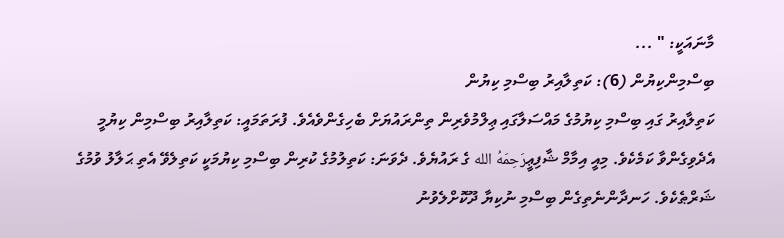މާނައަކީ: " ...
ބިސްމިންކިޔުން (6): ކަތިލާއިރު ބިސްމި ކިޔުން
ކަތިލާއިރު ގައި ބިސްމި ކިޔުމުގެ މައްސަލާގައި ޢިލްމުވެރިން ތިންރައުޔަށް ބެހިގެންވެއެވެ. ފުރަތަމައީ: ކަތިލާއިރު ބިސްމިން ކިޔުމީ އެދެވިގެންވާ ކަމެކެވެ. މިއީ އިމާމް ޝާފިޢީرَحِمَهُ الله ގެ ރައުޔެވެ. ދެވަނަ: ކަތިލުމުގެ ކުރިން ބިސްމި ކިޔުމަކީ ކަތިލެވޭ އެތި ޙަލާލު ވުމުގެ ޝަރްޠެކެވެ. ހަނދާންނެތިގެން ބިސްމި ނުކިޔާ ދޫކޮށްލެވުނު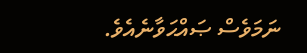ނަމަވެސް ޞައްޙަވާނެއެވެ.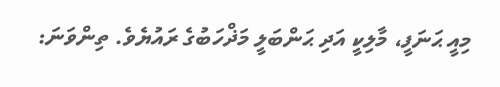މިއީ ޙަނަފީ، މާލިކީ އަދި ޙަންބަލީ މަޛްހަބުގެ ރައުޔެވެ. ތިންވަނަ: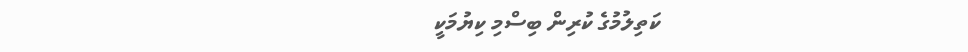ކަތިލުމުގެ ކުރިން ބިސްމި ކިޔުމަކީ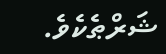ޝަރްޠެކެވެ.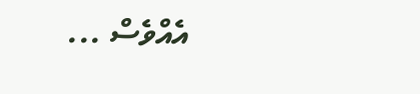އެއްވެސް ...